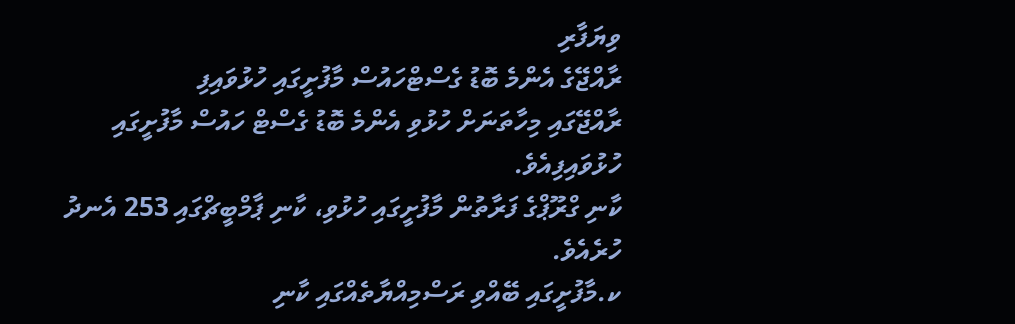ވިޔަފާރި
ރާއްޖޭގެ އެންމެ ބޮޑު ގެސްޓްހައުސް މާފުށީގައި ހުޅުވައިފި
ރާއްޖޭގައި މިހާތަނަށް ހުޅުވި އެންމެ ބޮޑު ގެސްޓް ހައުސް މާފުށީގައި ހުޅުވައިފިއެވެ.
ކާނި ގްރޫޕްގެ ފަރާތުން މާފުށީގައި ހުޅުވި، ކާނި ޕާމްބީޗްގައި 253 އެނދު ހުރެއެވެ.
ކ.މާފުށީގައި ބޭއްވި ރަސްމިއްޔާތެއްގައި ކާނި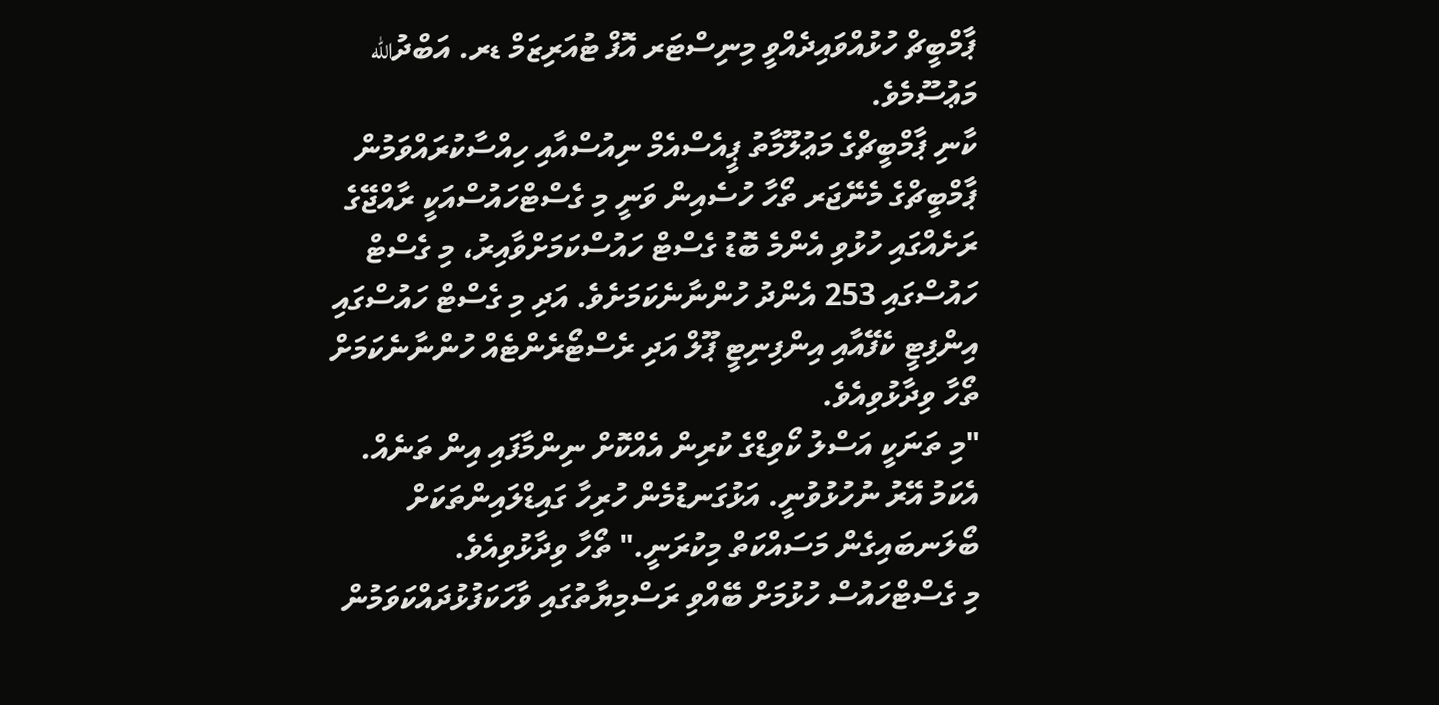ޕާމްބީޗް ހުޅުއްވައިދެއްވީ މިނިސްޓަރ އޮފް ޓުއަރިޒަމް ޑރ. އަބްދުالله މަޢުސޫމެވެ.
ކާނި ޕާމްބީޗްގެ މަޢުލޫމާތު ޕީއެސްއެމް ނިއުސްއާއި ހިއްސާކުރައްވަމުން ޕާމްބީޗްގެ މެނޭޖަރ ތޯހާ ހުސެއިން ވަނީ މި ގެސްޓްހައުސްއަކީ ރާއްޖޭގެ ރަށެއްގައި ހުޅުވި އެންމެ ބޮޑު ގެސްޓް ހައުސްކަމަށްވާއިރު، މި ގެސްޓް ހައުސްގައި 253 އެންދު ހުންނާނެކަމަށެވެ. އަދި މި ގެސްޓް ހައުސްގައި އިންފިޓީ ކެފޭއާއި އިންފިނިޓީ ޕޫލް އަދި ރެސްޓޯރެންޓެއް ހުންނާނެކަމަށް ތޯހާ ވިދާޅުވިއެވެ.
"މި ތަނަކީ އަސްލު ކޯވިޑްގެ ކުރިން އެއްކޮށް ނިންމާފައި އިން ތަނެއް. އެކަމު އޭރު ނުހުޅުވުނީ. އަޅުގަނޑުމެން ހުރިހާ ގައިޑްލައިންތަކަށް ބޯލަނބައިގެން މަސައްކަތް މިކުރަނީ." ތޯހާ ވިދާޅުވިއެވެ.
މި ގެސްޓްހައުސް ހުޅުމަށް ބޭއްވި ރަސްމިޔާތުގައި ވާހަކަފުޅުދައްކަވަމުން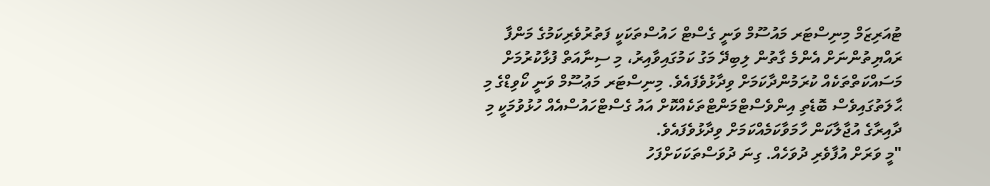ޓުއަރިޒަމް މިނިސްޓަރ މައުސޫމް ވަނީ ގެސްޓް ހައުސްތަކަކީ ފަތުރުވެރިކަމުގެ މަންފާ ރައްޔިތުންނަށް އެންމެ ގާތުން ލިބިދޭ މަގު ކަމުގައިވާއިރު، މި ސިނާއަތް ފުޅާކުރުމަށް މަސައްކަތްތަކެއް ކުރަމުންދާކަމަށް ވިދާޅުވެފައެވެ. މިނިސްޓަރ މަޢުސޫމް ވަނީ ކޯވިޑްގެ މި ޙާލަތުގައިވެސް ބޮޑެތި އިންވެސްޓްމަންޓްތަކެއްކޮށް އައު ގެސްޓްހައުސްއެއް ހުޅުވުމަކީ މި ދާއިރާގެ އުޖާލާކަން ހާމަވާކަމެއްކަމަށް ވިދާޅުވެފައެވެ.
"މީ ވަރަށް އުފާވެރި ދުވަހެއް. ގިނަ ދުވަސްތަކަކަށްފަހު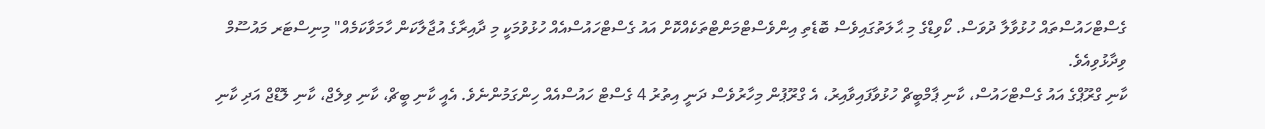ގެސްޓްހައުސްތައް ހުޅުވާލާ ދުވަސް. ކޯވިޑްގެ މި ޙާލަތުގައިވެސް ބޮޑެތި އިންވެސްޓްމަންޓްތަކެއްކޮށް އައު ގެސްޓްހައުސްއެއް ހުޅުވުމަކީ މި ދާއިރާގެ އުޖާލާކަން ހާމަވާކަމެއް" މިނިސްޓަރ މައުސޫމް ވިދާޅުވިއެވެ.
ކާނި ގްރޫޕްގެ އައު ގެސްޓްހައުސް، ކާނި ޕާމްބީޗް ހުޅުވާފައިވާއިރު، އެ ގްރޫޕުން މިހާރުވެސް ދަނީ އިތުރު 4 ގެސްޓް ހައުސްއެއް ހިންގަމުންނެވެ. އެއީ ކާނި ބީޗް، ކާނި ވިލެޖް، ކާނި ލޮޑްޖް އަދި ކާނި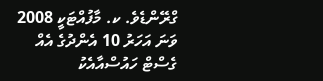ގްރޭންޑެވެ. ކ. މާފުއްޓަކީ 2008 ވަނަ އަހަރު 10 އެންދުގެ އެއް ގެސްޓް ހައުސްއާއެކު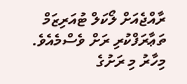ރާއްޖެއަށް ލޯކަލް ޓުއަރިޒަމް ތަޢާރަފްކުރި ރަށް ވެސްމެއެވެ. މިހާރު މި ރަށުގެ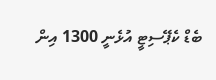ބެޑް ކެޕޭސިޓީ އުޅެނީ 1300 އިން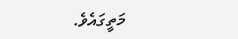މަތީގައެވެ.